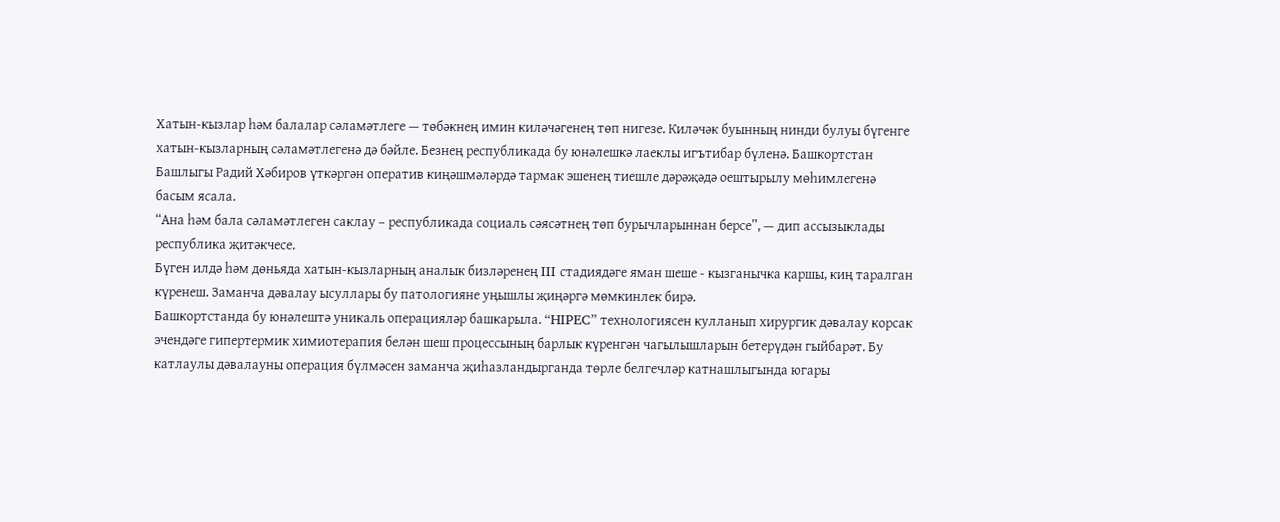Хатын-кызлар һәм балалар сәламәтлеге — төбәкнең имин киләчәгенең төп нигезе. Киләчәк буынның нинди булуы бүгенге хатын-кызларның сәламәтлегенә дә бәйле. Безнең республикада бу юнәлешкә лаеклы игътибар бүленә. Башкортстан Башлыгы Радий Хәбиров үткәргән оператив киңәшмәләрдә тармак эшенең тиешле дәрәҗәдә оештырылу мөһимлегенә басым ясала.
“Ана һәм бала сәламәтлеген саклау – республикада социаль сәясәтнең төп бурычларыннан берсе”, — дип ассызыклады республика җитәкчесе.
Бүген илдә һәм дөньяда хатын-кызларның аналык бизләренең III стадиядәге яман шеше - кызганычка каршы, киң таралган күренеш. Заманча дәвалау ысуллары бу патологияне уңышлы җиңәргә мөмкинлек бирә.
Башкортстанда бу юнәлештә уникаль операцияләр башкарыла. “HIPEC” технологиясен кулланып хирургик дәвалау корсак эчендәге гипертермик химиотерапия белән шеш процессының барлык күренгән чагылышларын бетерүдән гыйбарәт. Бу катлаулы дәвалауны операция бүлмәсен заманча җиһазландырганда төрле белгечләр катнашлыгында югары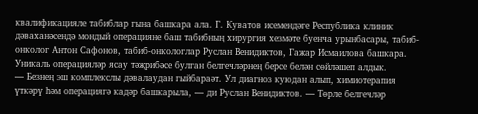квалификацияле табиблар гына башкара ала. Г. Куватов исемендәге Республика клиник дәваханәсендә мондый операцияне баш табибның хирургия хезмәте буенча урынбасары, табиб-онколог Антон Сафонов, табиб-онкологлар Руслан Венидиктов, Гажар Исмаилова башкара.
Уникаль операцияләр ясау тәҗрибәсе булган белгечләрнең берсе белән сөйләшеп алдык.
— Безнең эш комплекслы дәвалаудан гыйбараәт. Ул диагноз куюдан алып, химиотерапия үткәрү һәм операциягә кадәр башкарыла, — ди Руслан Венидиктов. — Төрле белгечләр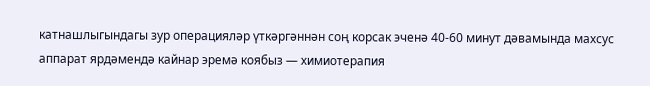катнашлыгындагы зур операцияләр үткәргәннән соң корсак эченә 40-60 минут дәвамында махсус аппарат ярдәмендә кайнар эремә коябыз — химиотерапия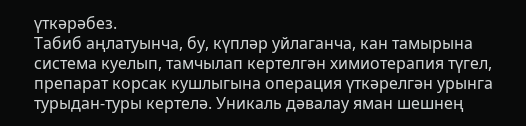үткәрәбез.
Табиб аңлатуынча, бу, күпләр уйлаганча, кан тамырына система куелып, тамчылап кертелгән химиотерапия түгел, препарат корсак кушлыгына операция үткәрелгән урынга турыдан-туры кертелә. Уникаль дәвалау яман шешнең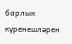барлык күренешләрен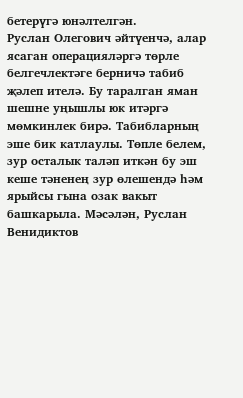бетерүгә юнәлтелгән.
Руслан Олегович әйтүенчә, алар ясаган операцияләргә төрле белгечлектәге берничә табиб җәлеп ителә. Бу таралган яман шешне уңышлы юк итәргә мөмкинлек бирә. Табибларның эше бик катлаулы. Төпле белем, зур осталык таләп иткән бу эш кеше тәненең зур өлешендә һәм ярыйсы гына озак вакыт башкарыла. Мәсәлән, Руслан Венидиктов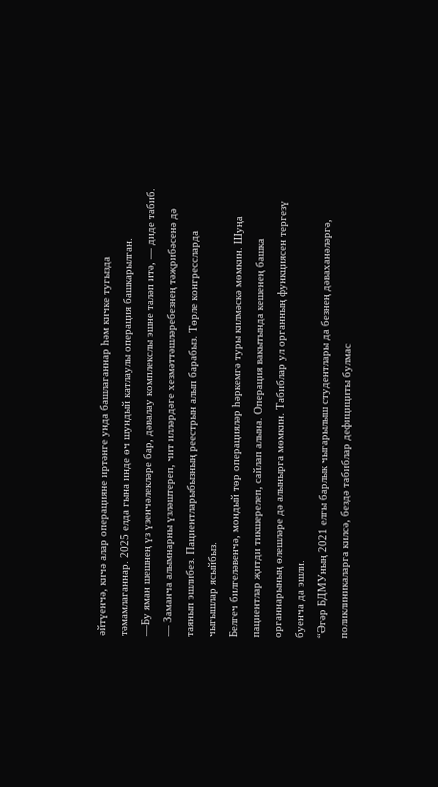әйтүенчә, кичә алар операцияне иртәнге унда башлаганнар һәм кичке тугызда тәмамлаганнар. 2025 елда гына инде өч шундый катлаулы операция башкарылган.
—Бу яман шешнең үз үзенчәлекләре бар, дәвалау комплекслы эшне таләп итә, — диде табиб. — Заманча алымнарны үзләштереп, чит илләрдәге хезмәттәшләребезнең тәҗрибәсенә дә таянып эшлибез. Пациентларыбызның реестрын алып барабыз. Төрле конгрессларда чыгышлар ясыйбыз.
Белгеч билгеләвенчә, мондый төр операцияләр һәркемгә туры килмәскә мөмкин. Шуңа пациентлар җитди тикшерелеп, сайлап алына. Операция вакытында кешенең башка органнарының өлешләре дә алынырга мөмкин. Табиблар ул органның функциясен тергезү буенча да эшли.
“Әгәр БДМУның 2021 елгы барлык чыгарылыш студентлары да безнең дәваханәләргә, поликлиникаларга килсә, бездә табиблар дефицициты булмас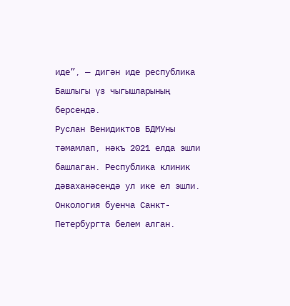иде”, — дигән иде республика Башлыгы үз чыгышларының берсендә.
Руслан Венидиктов БДМУны тәмамлап, нәкъ 2021 елда эшли башлаган. Республика клиник дәваханәсендә ул ике ел эшли. Онкология буенча Санкт-Петербургта белем алган.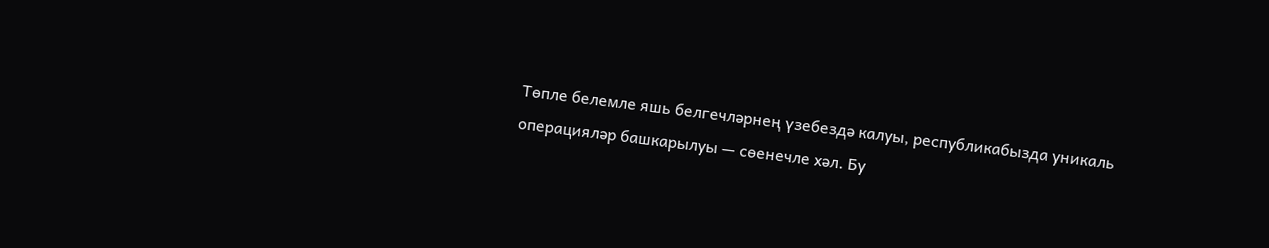Төпле белемле яшь белгечләрнең үзебездә калуы, республикабызда уникаль операцияләр башкарылуы — сөенечле хәл. Бу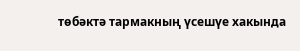төбәктә тармакның үсешүе хакында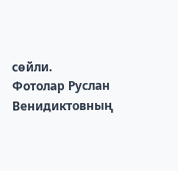сөйли.
Фотолар Руслан Венидиктовның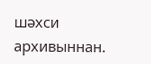шәхси архивыннан.